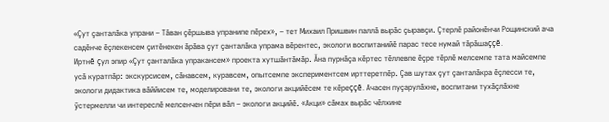«Çут çанталăка упрани – Тăван çĕршыва упранипе пĕрех», – тет Михаил Пришвин паллă вырăс çыравçи. Çтерлĕ районĕнчи Рощинский ача садĕнче ĕçлекенсем çитĕнекен ăрăва çут çанталăка упрама вĕрентес, экологи воспитанийĕ парас тесе нумай тăрăшаççĕ.
Иртнĕ çул эпир «Çут çанталăка упракансем» проекта хутшăнтăмăр. Ăна пурнăçа кĕртес тĕллевпе ĕçре тĕрлĕ мелсемпе тата майсемпе усă куратпăр: экскурсисем, сăнавсем, куравсем, опытсемпе экспериментсем ирттеретпĕр. Çав шутах çут çанталăкра ĕçлесси те, экологи дидактика вăййисем те, моделировани те, экологи акцийĕсем те кĕреççĕ. Ачасен пуçарулăхне, воспитани тухăçлăхне ÿстермелли чи интереслĕ мелсенчен пĕри вăл – экологи акцийĕ. «Акци» сăмах вырăс чĕлхине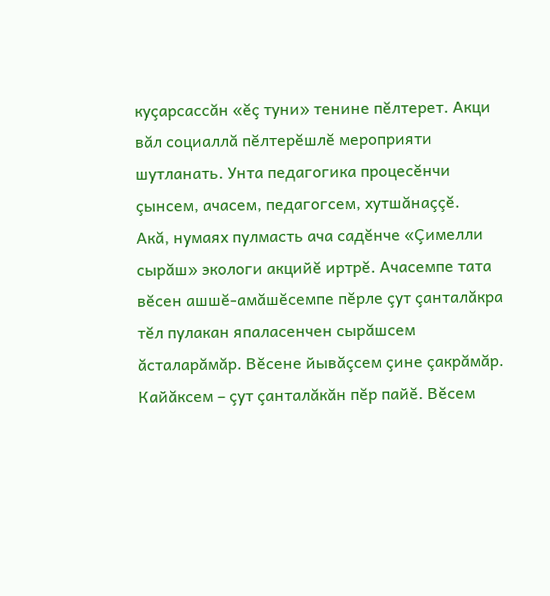куçарсассăн «ĕç туни» тенине пĕлтерет. Акци вăл социаллă пĕлтерĕшлĕ мероприяти шутланать. Унта педагогика процесĕнчи çынсем, ачасем, педагогсем, хутшăнаççĕ.
Акă, нумаях пулмасть ача садĕнче «Çимелли сырăш» экологи акцийĕ иртрĕ. Ачасемпе тата вĕсен ашшĕ-амăшĕсемпе пĕрле çут çанталăкра тĕл пулакан япаласенчен сырăшсем ăсталарăмăр. Вĕсене йывăçсем çине çакрăмăр.
Кайăксем – çут çанталăкăн пĕр пайĕ. Вĕсем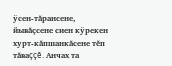ÿсен-тăрансене, йывăçсене сиен кÿрекен хурт-кăпшанкăсене тĕп тăваççĕ. Анчах та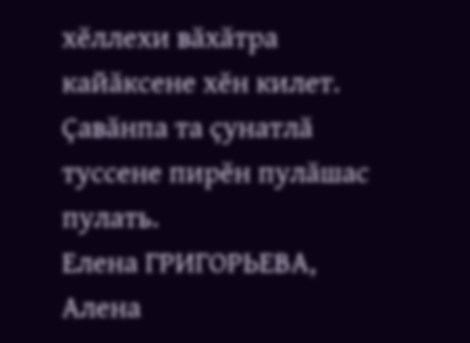хĕллехи вăхăтра кайăксене хĕн килет. Çавăнпа та çунатлă туссене пирĕн пулăшас пулать.
Елена ГРИГОРЬЕВА,
Алена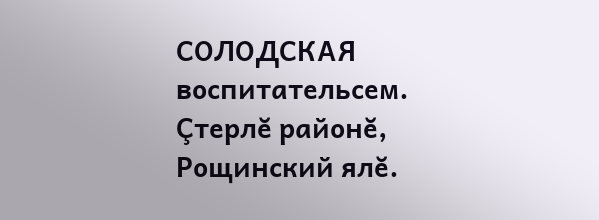СОЛОДСКАЯ
воспитательсем.
Çтерлĕ районĕ,
Рощинский ялĕ.